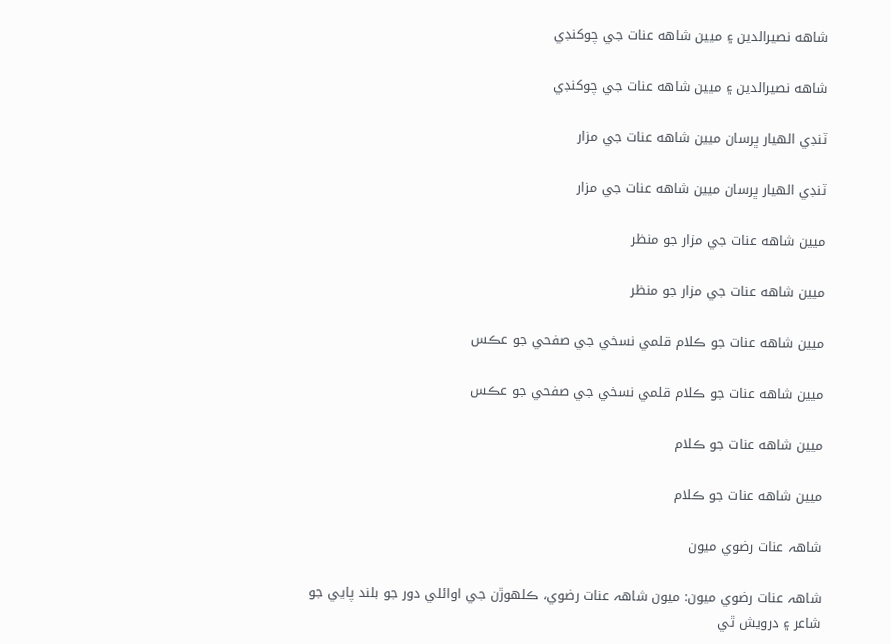شاهه نصيرالدين ۽ ميين شاهه عنات جي چوکنڊي

شاهه نصيرالدين ۽ ميين شاهه عنات جي چوکنڊي

ٽنڊي الهيار ڀرسان ميين شاهه عنات جي مزار

ٽنڊي الهيار ڀرسان ميين شاهه عنات جي مزار

ميين شاهه عنات جي مزار جو منظر

ميين شاهه عنات جي مزار جو منظر

ميين شاهه عنات جو ڪلام قلمي نسخي جي صفحي جو عڪس

ميين شاهه عنات جو ڪلام قلمي نسخي جي صفحي جو عڪس

ميين شاهه عنات جو ڪلام

ميين شاهه عنات جو ڪلام

شاھہ عنات رضوي ميون

شاھہ عنات رضوي ميون: ميون شاھہ عنات رضوي، ڪلهوڙن جي اوائلي دور جو بلند پايي جو شاعر ۽ درويش ٿي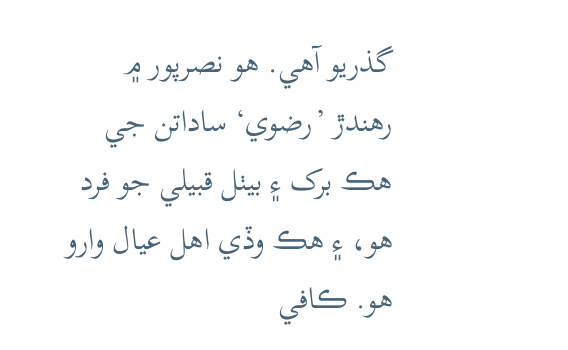گذريو آهي. هو نصرپور ۾ رهندڙ ’رضوي‘ ساداتن جي هڪ برک ۽ بيٺل قبيلي جو فرد هو، ۽ هڪ وڏي اهل عيال وارو هو. ڪافي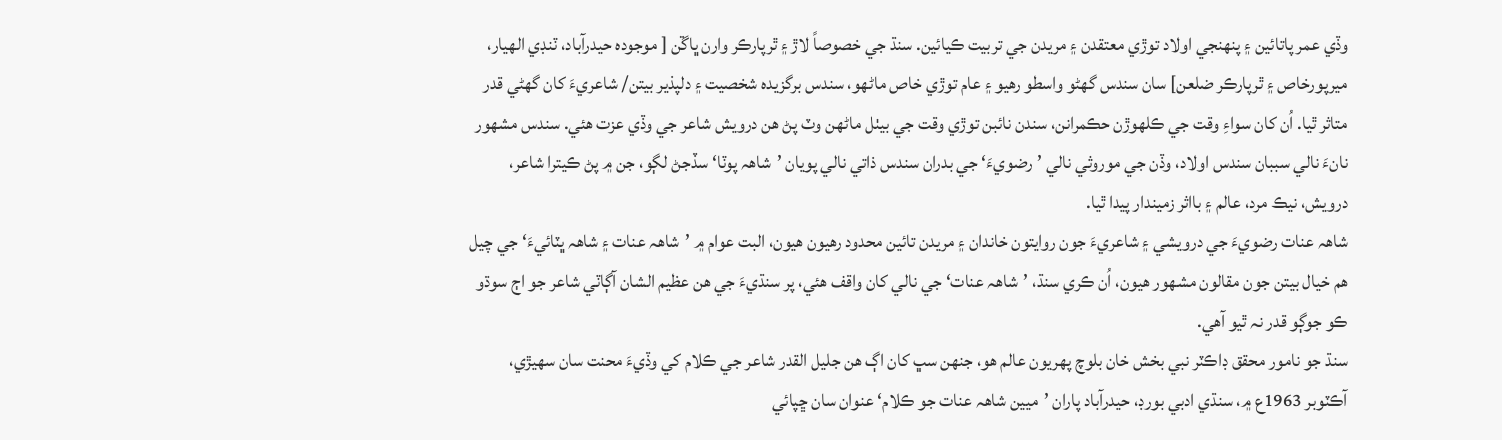وڏي عمر پاتائين ۽ پنھنجي اولاد توڙي معتقدن ۽ مريدن جي تربيت ڪيائين. سنڌ جي خصوصاً لاڙ ۽ ٿرپارڪر وارن ڀاڱن [ موجودہ حيدرآباد، ٽنڊي الهيار، ميرپورخاص ۽ ٿرپارڪر ضلعن] سان سندس گهڻو واسطو رهيو ۽ عام توڙي خاص ماڻهو، سندس برگزيده شخصيت ۽ دلپذير بيتن/ شاعريءَ کان گهڻي قدر متاثر ٿيا. اُن کان سواءِ وقت جي ڪلهوڙن حڪمرانن، سندن نائبن توڙي وقت جي بيٺل ماڻهن وٽ پڻ هن درويش شاعر جي وڏي عزت هئي. سندس مشھور نانءَ نالي سببان سندس اولاد، وڏن جي موروثي نالي ’رضويءَ‘ جي بدران سندس ذاتي نالي پويان ’شاھہ پوٽا‘ سڏجڻ لڳو، جن ۾ پڻ ڪيترا شاعر، درويش، نيڪ مرد، عالم ۽ بااثر زميندار پيدا ٿيا.
شاھہ عنات رضويءَ جي درويشي ۽ شاعريءَ جون روايتون خاندان ۽ مريدن تائين محدود رهيون هيون، البت عوام ۾ ’شاھہ عنات ۽ شاھہ ڀٽائيءَ‘ جي چيل هم خيال بيتن جون مقالون مشھور هيون، اُن ڪري سنڌ، ’شاھہ عنات‘ جي نالي کان واقف هئي، پر سنڌيءَ جي هن عظيم الشان آڳاٽي شاعر جو اڄ سوڌو ڪو جوڳو قدر نہ ٿيو آهي.
سنڌ جو نامور محقق ڊاڪٽر نبي بخش خان بلوچ پهريون عالم هو، جنهن سڀ کان اڳ هن جليل القدر شاعر جي ڪلام کي وڏيءَ محنت سان سهيڙي، آڪٽوبر 1963ع ۾، سنڌي ادبي بورڊ، حيدرآباد پاران ’ميين شاھہ عنات جو ڪلام‘ عنوان سان ڇپائي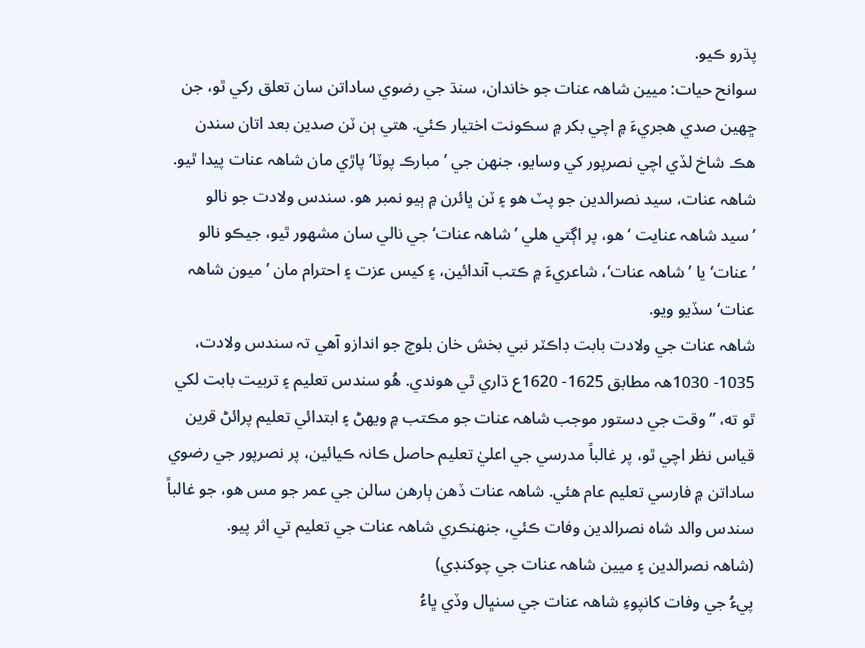پڌرو ڪيو.
سوانح حيات: ميين شاھہ عنات جو خاندان، سنڌ جي رضوي ساداتن سان تعلق رکي ٿو، جن ڇهين صدي هجريءَ ۾ اچي بکر ۾ سڪونت اختيار ڪئي. هتي ٻن ٽن صدين بعد اتان سندن هڪ شاخ لڏي اچي نصرپور کي وسايو، جنهن جي ’مبارڪ پوٽا‘ پاڙي مان شاھہ عنات پيدا ٿيو.
شاھہ عنات، سيد نصرالدين جو پٽ هو ۽ ٽن ڀائرن ۾ ٻيو نمبر هو. سندس ولادت جو نالو ’سيد شاھہ عنايت ‘ هو، پر اڳتي هلي ’شاھہ عنات‘ جي نالي سان مشھور ٿيو، جيڪو نالو ’عنات‘ يا ’شاھہ عنات‘، شاعريءَ ۾ ڪتب آندائين، ۽ کيس عزت ۽ احترام مان ’ميون شاھہ عنات‘ سڏيو ويو.
شاھہ عنات جي ولادت بابت ڊاڪٽر نبي بخش خان بلوچ جو اندازو آهي تہ سندس ولادت، 1035- 1030ھہ مطابق 1625- 1620ع ڌاري ٿي هوندي. هُو سندس تعليم ۽ تربيت بابت لکي ٿو ته، ”وقت جي دستور موجب شاھہ عنات جو مڪتب ۾ ويهڻ ۽ ابتدائي تعليم پرائڻ قرين قياس نظر اچي ٿو، پر غالباً مدرسي جي اعليٰ تعليم حاصل ڪانہ ڪيائين، پر نصرپور جي رضوي ساداتن ۾ فارسي تعليم عام هئي. شاھہ عنات ڏهن ٻارهن سالن جي عمر جو مس هو، جو غالباً سندس والد شاه نصرالدين وفات ڪئي، جنهنڪري شاھہ عنات جي تعليم تي اثر پيو.
(شاھہ نصرالدين ۽ ميين شاھہ عنات جي چوکنڊي)
پيءُ جي وفات کانپوءِ شاھہ عنات جي سنڀال وڏي ڀاءُ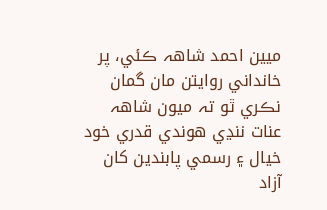ميين احمد شاھہ ڪئي، پر خانداني روايتن مان گمان نڪري ٿو تہ ميون شاھہ عنات ننڍي هوندي قدري خود خيال ۽ رسمي پابندين کان آزاد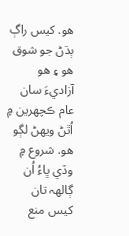هو. کيس راڳ ٻڌڻ جو شوق هو ۽ هو آزاديءَ سان عام ڪچهرين ۾ اُٿڻ ويهڻ لڳو هو. شروع ۾ وڏي ڀاءُ اُن ڳالھہ تان کيس منع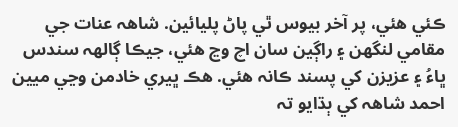ڪئي هئي، پر آخر بيوس ٿي پاڻ پليائين. شاھہ عنات جي مقامي لنگهن ۽ راڳين سان اچ وڃ هئي، جيڪا ڳالھہ سندس ڀاءُ ۽ عزيزن کي پسند ڪانہ هئي. هڪ ڀيري خادمن وڃي ميين احمد شاھہ کي ٻڌايو تہ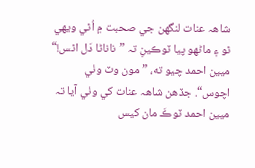شاھہ عنات لنگهن جي صحبت ۾ اُٿي ويهي ٿو ۽ ماڻهو پيا ٽوڪينِ تہ ”ناناڻا دَل اٿس!“ ميين احمد چيو ته، ”مون وٽ وٺي اچوس“. جڏهن شاھہ عنات کي وٺي آيا تہ ميين احمد ٽوڪَ مان کيس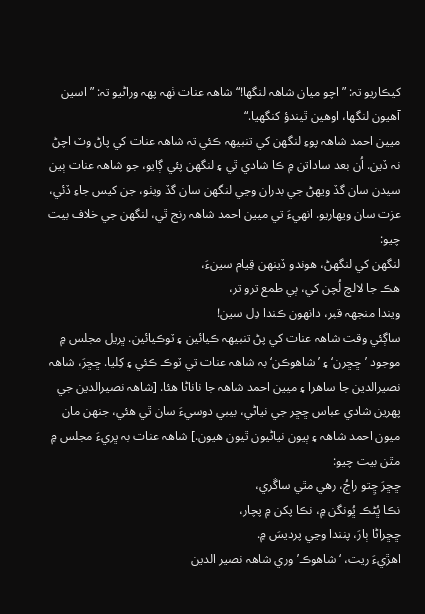کيڪاريو تہ: ”اچو ميان شاھہ لنگها!“ شاھہ عنات ٺھہ پھہ وراڻيو تہ: ”اسين آهيون لنگها، اوهين ٿيندؤ کنگهيا.“
ميين احمد شاھہ پوءِ لنگهن کي تنبيھہ ڪئي تہ شاھہ عنات کي پاڻ وٽ اچڻ نہ ڏين. اُن بعد ساداتن ۾ ڪا شادي ٿي ۽ لنگهن پئي ڳايو، جو شاھہ عنات ٻين سيدن سان گڏ ويهڻ جي بدران وڃي لنگهن سان گڏ ويٺو، جن کيس جاءِ ڏئي، عزت سان ويهاريو. انهيءَ تي ميين احمد شاھہ رنج ٿي، لنگهن جي خلاف بيت چيو:
لنگهن کي لنگهڻ، هوندو ڏينهن قِيام سينءَ،
هڪ جا لالچ لُچن کي، ٻي طمع ترو تر،
ويندا منجهہ قبر، دانهون ڪندا دِل سين!
ساڳئي وقت شاھہ عنات کي پڻ تنبيھہ ڪيائين ۽ ٽوڪيائين. ڀريل مجلس ۾ موجود ’ڇڇرن‘ ۽ ’شاهوڪن‘ بہ شاھہ عنات تي ٽوڪ ڪئي ۽ کِليا. ڇڇرَ، شاھہ نصيرالدين جا ساهرا ۽ ميين احمد شاھہ جا ناناڻا هئا. [شاھہ نصيرالدين جي پهرين شادي عباس ڇڇر جي نياڻي، بيبي دوسيءَ سان ٿي هئي، جنهن مان ميون احمد شاھہ ۽ ٻيون نياڻيون ٿيون هيون.] شاھہ عنات بہ ڀريءَ مجلس ۾ مٿن بيت چيو:
ڇڇرَ ڇِتو راڄُ، رهي مٿي ساڱري،
نڪا ڀُڻڪ ڀُونگن ۾، نڪا پکن ۾ پچار،
ڇڇراڻا ٻارَ، پنندا وڃي پرديسَ ۾.
اهڙيءَ ريت، ‘شاهوڪ’ وري شاھہ نصير الدين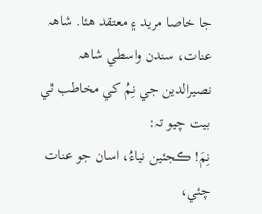جا خاصا مريد ۽ معتقد هئا. شاھہ عنات، سندن واسطي شاھہ نصيرالدين جي نِمُ کي مخاطب ٿي بيت چيو تہ:
نِمَ! ڪجئين نياءُ، اسان جو عنات چئي،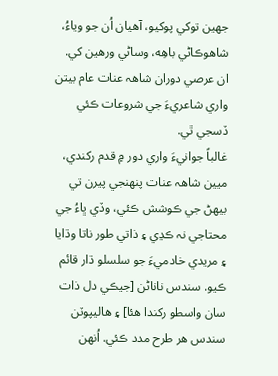جهين توکي پوکيو، آهيان اُن جو وياءُ،
شاهوڪاڻي باهِه، وساڻي ورهين کي.
ان عرصي دوران شاھہ عنات عام بيتن واري شاعريءَ جي شروعات ڪئي ڏسجي ٿي.
غالباً جوانيءَ واري دور ۾ قدم رکندي، ميين شاھہ عنات پنھنجي پيرن تي بيهڻ جي ڪوشش ڪئي، وڏي ڀاءُ جي محتاجي نہ ڪڍي ۽ ذاتي طور ناتا وڌايا ۽ مريدي خادميءَ جو سلسلو ڌار قائم ڪيو. سندس ناناڻن [جيڪي دل ذات سان واسطو رکندا هئا] ۽ هاليپوٽن سندس هر طرح مدد ڪئي. اُنهن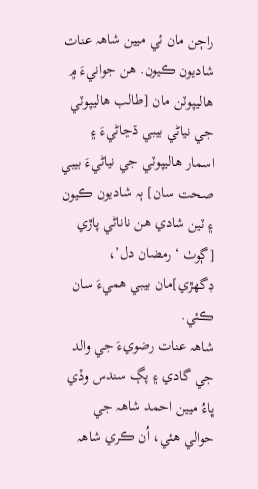راڄن مان ئي ميين شاھہ عنات شاديون ڪيون. هن جوانيءَ ۾ هاليپوٽن مان [طالب هاليپوٽي جي نياڻي بيبي ڌڃاڻيءَ ۽ اسمار هاليپوٽي جي نياڻيءَ بيبي صحت سان] ٻہ شاديون ڪيون ۽ ٽين شادي هن ناناڻي پاڙي [ڳوٺ ‘رمضان دل’، ڊگهڙي]مان بيبي هميءَ سان ڪئي.
شاھہ عنات رضويءَ جي والد جي گادي ۽ پڳ سندس وڏي ڀاءُ ميين احمد شاھہ جي حوالي هئي، اُن ڪري شاھہ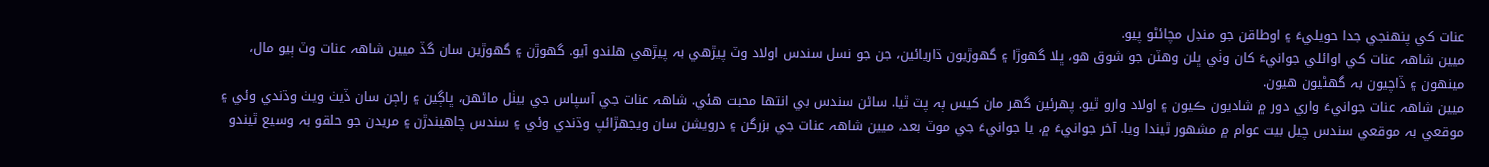عنات کي پنھنجي جدا حويليءَ ۽ اوطاقن جو منڊل مچائڻو پيو.
ميين شاھہ عنات کي اوائلي جوانيءَ کان وٺي ڀلن وهٽن جو شوق هو، ڀلا گهوڙا ۽ گهوڙيون ڌاريائين، جن جو نسل سندس اولاد وٽ پيڙهي بہ پيڙهي هلندو آيو. گهوڙن ۽ گهوڙين سان گڏ ميين شاھہ عنات وٽ ٻيو مال، مينهون ۽ ڏاچيون بہ گهڻيون هيون.
ميين شاھہ عنات جوانيءَ واري دور ۾ شاديون ڪيون ۽ اولاد وارو ٿيو. پهرئين گهر مان کيس ٻہ پٽ ٿيا. ساڻن سندس بي انتها محبت هئي. شاھہ عنات جي آسپاس جي بيٺل ماڻهن، ڀاڳين ۽ راڄن سان ڏيٺ ويٺ وڌندي وئي ۽ موقعي بہ موقعي سندس چيل بيت عوام ۾ مشھور ٿيندا ويا. آخر جوانيءَ ۾، يا جوانيءَ جي موٽ بعد، ميين شاھہ عنات جي بزرگن ۽ درويشن سان ويجهڙائپ وڌندي وئي ۽ سندس چاهيندڙن ۽ مريدن جو حلقو بہ وسيع ٿيندو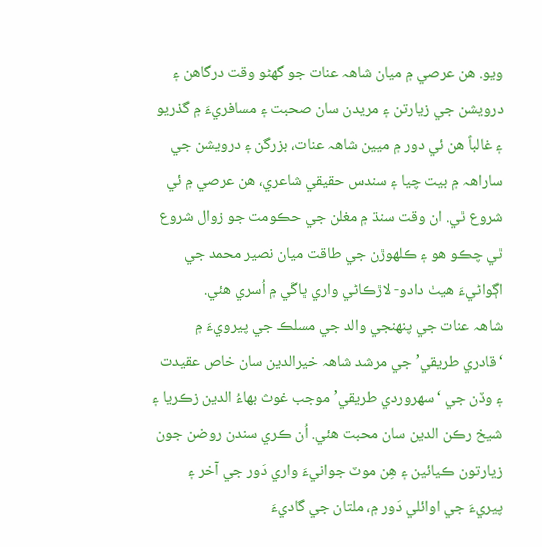ويو. هن عرصي ۾ ميان شاھہ عنات جو گهڻو وقت درگاهن ۽ درويشن جي زيارتن ۽ مريدن سان صحبت ۽ مسافريءَ ۾ گذريو ۽ غالباً هن ئي دور ۾ ميين شاھہ عنات، بزرگن ۽ درويشن جي ساراھہ ۾ بيت چيا ۽ سندس حقيقي شاعري، هن عرصي ۾ ئي شروع ٿي. ان وقت سنڌ ۾ مغلن جي حڪومت جو زوال شروع ٿي چڪو هو ۽ ڪلهوڙن جي طاقت ميان نصير محمد جي اڳواڻيءَ هيٺ دادو- لاڙڪاڻي واري ڀاڱي ۾ اُسري هئي.
شاھہ عنات جي پنھنجي والد جي مسلڪ جي پيرويءَ ۾ ‘قادري طريقي’ جي مرشد شاھہ خيرالدين سان خاص عقيدت ۽ وڏن جي ‘سھروردي طريقي’ موجب غوث بھاءُ الدين زڪريا ۽ شيخ رڪن الدين سان محبت هئي. اُن ڪري سندن روضن جون زيارتون ڪيائين ۽ هِن موٽ جوانيءَ واري دَور جي آخر ۽ پيريءَ جي اوائلي دَور ۾، ملتان جي گاديءَ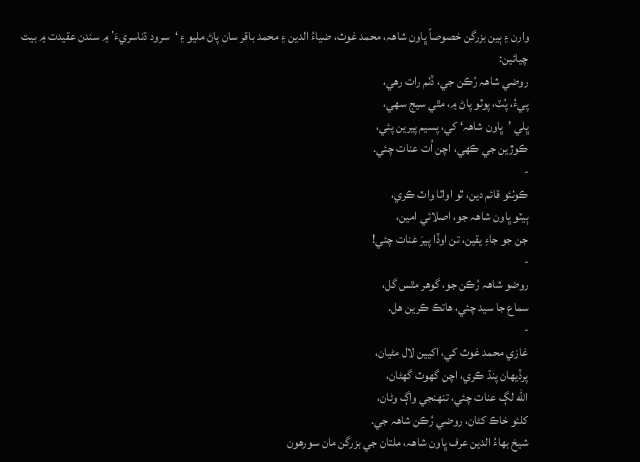وارن ۽ ٻين بزرگن خصوصاً ڀاون شاھہ، محمد غوث، ضياءُ الدين ۽ محمد باقر سان پاڻ مليو ۽ ‘سرود ڌناسريءَ’ ۾ سندن عقيدت ۾ بيت چيائين:
روضي شاھہ رُڪن جي، ڏٺم رات رهي،
پيءُ، پُٽ، پوٽو پاڻ ۾، مٿي سيج سهي،
ڀلي ’ڀاون شاھہ‘ کي، پسيم پيرين پئي،
ڪوڙين جي ڪهي، اچن اُت عنات چئي.
-
ڪوٺئو قائم دين، ٿو اواٽا واٽ ڪري،
ٻيٽو ڀاون شاھہ جو، اصلائي امين،
جن جو جاءِ يقين، تن اوڏا پيرَ عنات چئي!
-
روضو شاھہ رُڪن جو، گوهر مٿس گل،
سماع جا سيد چئي، هاتڪ ڪرين هل.
-
غازي محمد غوث کي، اکيين لال مڻيان،
پرڏيهان پنڌ ڪري، اچن گهوٽ گهڻان،
الله لڳ عنات چئي، تنھنجي واڳ وڻان،
کلئو خاڪ کڻان، روضي رُڪن شاھہ جي.
شيخ بھاءُ الدين عرف ڀاون شاھہ، ملتان جي بزرگن مان سورهون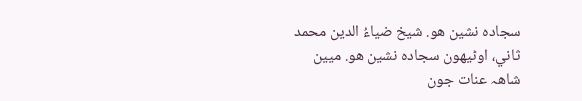سجادہ نشين هو. شيخ ضياءُ الدين محمد ثاني، اوڻيهون سجادہ نشين هو. ميين شاھہ عنات جون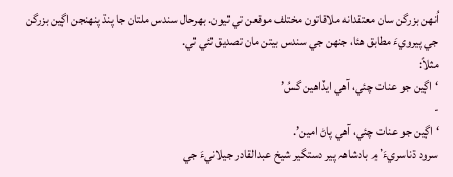اُنهن بزرگن سان معتقدانه ملاقاتون مختلف موقعن تي ٿيون. بهرحال سندس ملتان جا پنڌ پنهنجن اڳين بزرگن جي پيرويءَ مطابق هئا، جنهن جي سندس بيتن مان تصديق ٿئي ٿي.
مثلاً:
‘اڳين جو عنات چئي، آهي ايڏاهين گسُ’
-
‘اڳين جو عنات چئي، آهي پاڻ امين’.
سرود ڌناسريءَ’ ۾ بادشاھہ پير دستگير شيخ عبدالقادر جيلانيءَ جي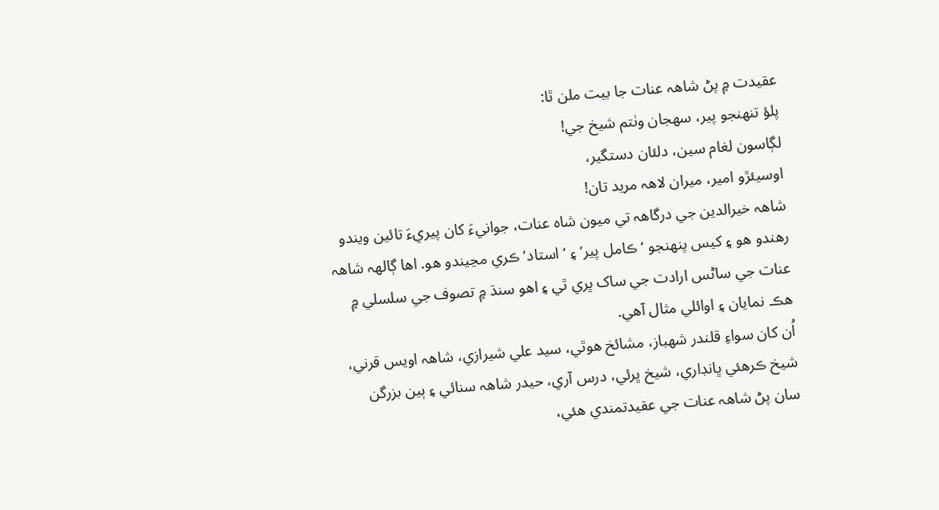عقيدت ۾ پڻ شاھہ عنات جا بيت ملن ٿا:
پلؤ تنهنجو پير، سهجان وٺتم شيخ جي!
لڳاسون لغام سين، دلئان دستگير،
اوسيئڙو امير، ميران لاھہ مريد تان!
شاھہ خيرالدين جي درگاھہ تي ميون شاه عنات، جوانيءَ کان پيريءَ تائين ويندو رهندو هو ۽ کيس پنهنجو ‘ڪامل پير’ ۽ ‘استاد’ ڪري مڃيندو هو. اها ڳالھہ شاھہ عنات جي ساڻس ارادت جي ساک ڀري ٿي ۽ اهو سنڌ ۾ تصوف جي سلسلي ۾ هڪ نمايان ۽ اوائلي مثال آهي.
اُن کان سواءِ قلندر شهباز، مشائخ هوٿي، سيد علي شيرازي، شاھہ اويس قرني، شيخ ڪرهئي ڀانڊاري، شيخ ڀرئي، درس آري، حيدر شاھہ سنائي ۽ ٻين بزرگن سان پڻ شاھہ عنات جي عقيدتمندي هئي،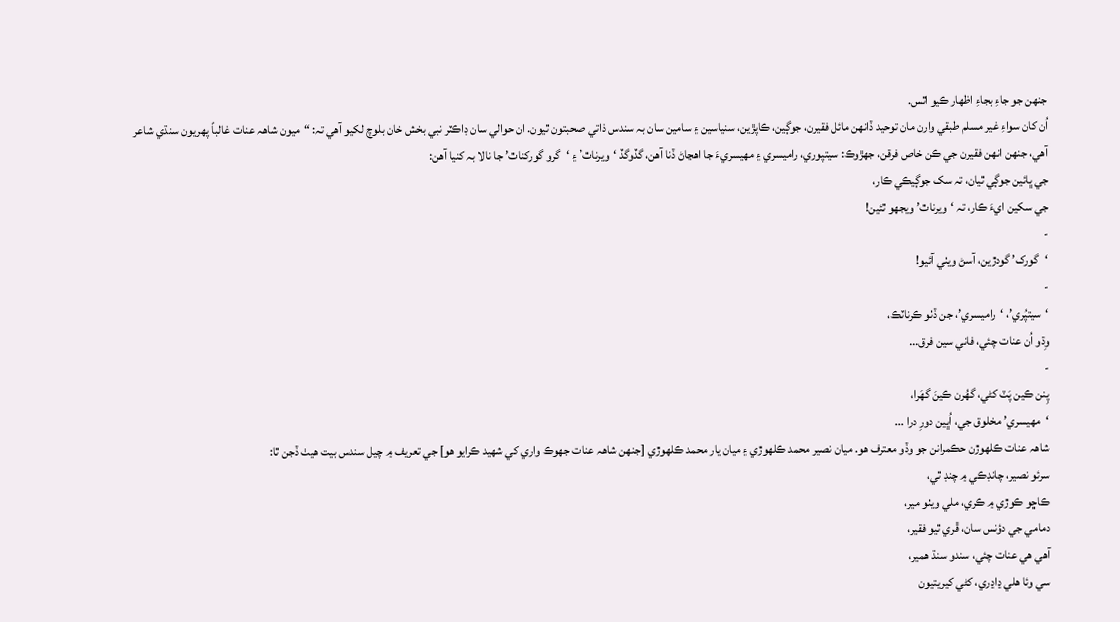جنهن جو جاءِ بجاءِ اظهار ڪيو اٿس.
اُن کان سواءِ غير مسلم طبقي وارن مان توحيد ڏانهن مائل فقيرن، جوڳين، ڪاپڙين، سنياسين ۽ سامين سان بہ سندس ذاتي صحبتون ٿيون. ان حوالي سان ڊاڪٽر نبي بخش خان بلوچ لکيو آهي تہ: “ميون شاھہ عنات غالباً پهريون سنڌي شاعر آهي، جنهن انهن فقيرن جي ڪن خاص فرقن، جھڙوڪ: سيتپوري، راميسري ۽ مهيسريءَ جا اهڃاڻ ڏنا آهن، گڏوگڏ ‘ويرناٿ’ ۽ ‘گرو گورکناٿ’ جا نالا بہ کنيا آهن:
جي ڀائين جوڳي ٿيان، تہ سک جوڳيڪي ڪار،
جي سکين ايءَ ڪار، تہ ‘ويرناٿ’ ويجهو ٿئين!
-
‘گورک’ گودڙين، آسڻ ويٺي آئيو!
-
‘سيتپُري’، ‘راميسري’، جن ڏٺو ڪرناٽڪ،
وِڌو اُن عنات چئي، فاني سين فرق...
-
پِنن ڪين پَٽ کڻي، گهُرن ڪينَ گهَرا،
‘مهيسري’ مخلوق جي، اُڀين دورِ درا ...
شاھہ عنات ڪلهوڙن حڪمرانن جو وڏو معترف هو. ميان نصير محمد ڪلهوڙي ۽ ميان يار محمد ڪلهوڙي [جنهن شاھہ عنات جهوڪ واري کي شھيد ڪرايو هو] جي تعريف ۾ چيل سندس بيت هيٺ ڏجن ٿا:
سرئو نصير، چانڊڪي ۾ چنڊ ٿي،
ڪاڇو ڪوڙي ۾ ڪري، ملي ويٺو مير،
دمامي جي دؤنس سان، ڦري ٿيو فقير،
آهي هي عنات چئي، سندو سنڌ همير،
سي وئا هلي ڍاڍري، کڻي کيريتيون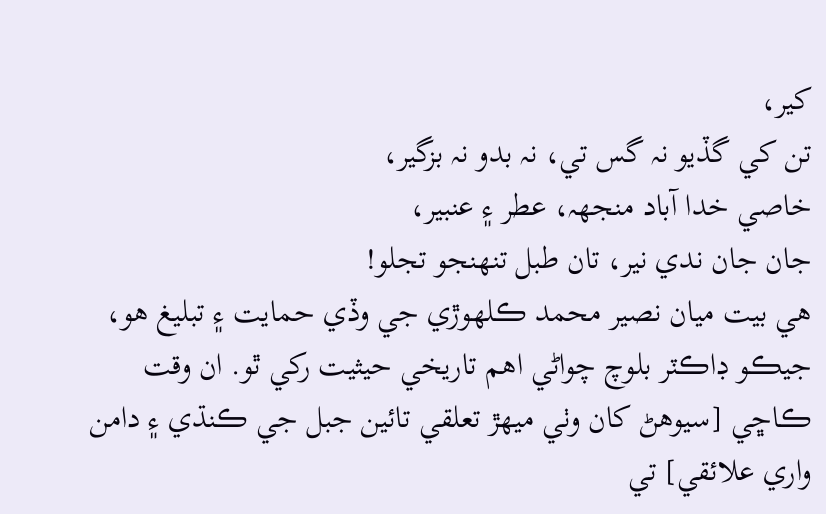کير،
تن کي گڏيو نہ گس تي، نہ بدو نہ بزگير،
خاصي خدا آباد منجهہ، عطر ۽ عنبير،
جان جان ندي نير، تان طبل تنهنجو تجلو!
هي بيت ميان نصير محمد ڪلهوڙي جي وڏي حمايت ۽ تبليغ هو، جيڪو ڊاڪٽر بلوچ چواڻي اهم تاريخي حيثيت رکي ٿو. ان وقت ڪاڇي [سيوهڻ کان وٺي ميهڙ تعلقي تائين جبل جي ڪنڌي ۽ دامن واري علائقي] تي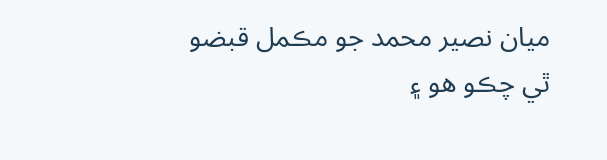ميان نصير محمد جو مڪمل قبضو ٿي چڪو هو ۽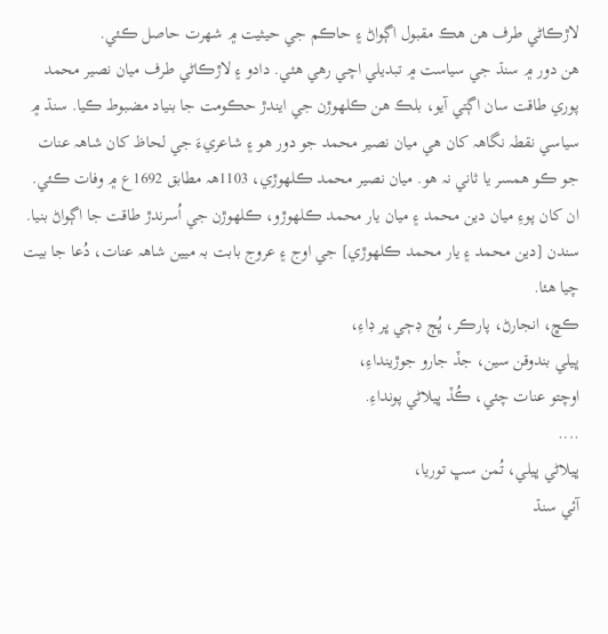لاڙڪاڻي طرف هن هڪ مقبول اڳواڻ ۽ حاڪم جي حيثيت ۾ شھرت حاصل ڪئي.
هن دور ۾ سنڌ جي سياست ۾ تبديلي اچي رهي هئي. دادو ۽ لاڙڪاڻي طرف ميان نصير محمد پوري طاقت سان اڳتي آيو، بلڪ هن ڪلهوڙن جي ايندڙ حڪومت جا بنياد مضبوط ڪيا. سنڌ ۾ سياسي نقطہ نگاھہ کان هي ميان نصير محمد جو دور هو ۽ شاعريءَ جي لحاظ کان شاھہ عنات جو ڪو همسر يا ثاني نہ هو. ميان نصير محمد ڪلهوڙي، 1103ھہ مطابق 1692ع ۾ وفات ڪئي. ان کان پوءِ ميان دين محمد ۽ ميان يار محمد ڪلهوڙو، ڪلهوڙن جي اُسرندڙ طاقت جا اڳواڻ بنيا.
سندن [دين محمد ۽ يار محمد ڪلهوڙي] جي اوج ۽ عروج بابت بہ ميين شاھہ عنات، دُعا جا بيت چيا هئا.
ڪڇ، انجارڻ، پارڪر، ڀُڄ ڊڄي ڀر ڊاءِ،
ڀيلي بندوقن سين، جڏ جارو جوڙينداءِ،
اوچتو عنات چئي، ڪُڏ ڀيلاڻي پونداءِ.
....
ڀيلاڻي ڀيلي، تُمن سڀ توريا،
آئي سنڌ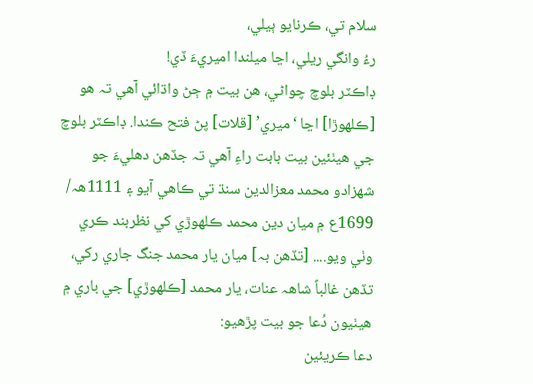سلام تي، ڪرنايو ٻيلي،
رءُ وانگي ريلي، اڃا ميلندا اميريءَ ڏي!
ڊاڪٽر بلوچ چواڻي، هن بيت ۾ ڄڻ واڌائي آهي تہ هو [ڪلهوڙا] اڃا ‘ميري’ [قلات] پڻ فتح ڪندا. ڊاڪٽر بلوچ جي هيٺئين بيت بابت راءِ آهي تہ جڏهن دهليءَ جو شھزادو محمد معزالدين سنڌ تي ڪاهي آيو ۽ 1111ھہ/ 1699ع ۾ ميان دين محمد ڪلهوڙي کي نظربند ڪري وٺي ويو.... [تڏهن بہ] ميان يار محمد جنگ جاري رکي، تڏهن غالباً شاھہ عنات، يار محمد [ڪلهوڙي] جي باري ۾ هيٺيون دُعا جو بيت پڙهيو:
دعا ڪريئين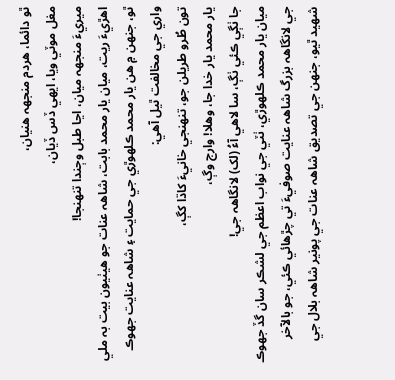ٿو دائما، هردم منجهہ هنيان،
مغل موٽي ويا، ايهي ڏس ڏيان،
ميريءَ منجهہ ميان، اڃا طبل وڄندا تنھنجا!
اهڙيءَ ريت، ميان يار محمد بابت، شاھہ عنات جو هيٺيون بيت بہ ملي ٿو، جنهن ۾ هن يار محمد ڪلهوڙي جي حمايت ۽ شاھہ عنايت جهوڪ واري جي مخالفت ٿيل آهي:
تون طُرو طريلن جو، تنھنجي خانيءَ کاڌا کڳ،
يار محمد يار خدا جا، وهلا! وارج وڳ،
جا ٺڳي ڪئي ٺڳ، سا لاهي آءُ (لک) لانگاھہ جي!
ميان يار محمد ڪلهوڙي، ٺٽي جي نواب اعظم جي لشڪر سان گڏ جهوڪ جي لانگاھہ بزرگ شاھہ عنايت صوفيءَ تي چڙهائي ڪئي، جو بالآخر شھيد ٿيو، جنهن جي تصديق شاھہ عنات جي پونير شاھہ بلال جي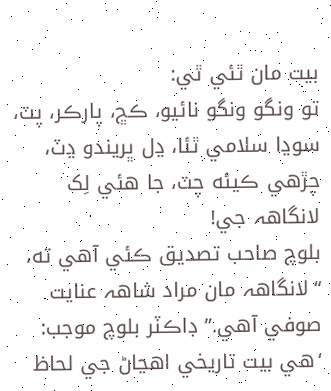بيت مان ٿئي ٿي:
تو ونگو ونگو نائيو، ڪڇ، پارڪر، پٽ،
سوڍا سلامي ٿئا، ڍل ڀريندو ڍٽ،
چڙهي ڪيئه چٽ، جا هئي لِک لانگاھہ جي!
بلوچ صاحب تصديق ڪئي آهي ته، “لانگاھہ مان مراد شاھہ عنايت صوفي آهي.” ڊاڪٽر بلوچ موجب: ‘هي بيت تاريخي اهڃاڻ جي لحاظ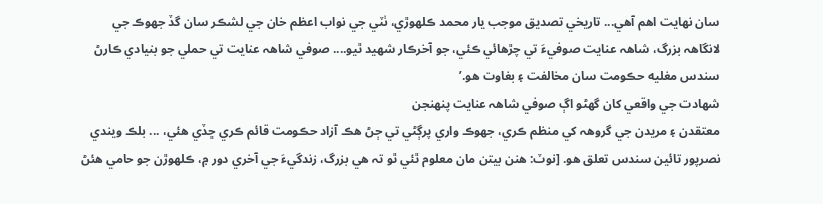سان نهايت اهم آهي... تاريخي تصديق موجب يار محمد ڪلهوڙي، ٺٽي جي نواب اعظم خان جي لشڪر سان گڏ جهوڪ جي لانگاھہ بزرگ، شاھہ عنايت صوفيءَ تي چڙهائي ڪئي، جو آخرڪار شھيد ٿيو.... صوفي شاھہ عنايت تي حملي جو بنيادي ڪارڻ سندس مغليه حڪومت سان مخالفت ۽ بغاوت هو.’
شهادت جي واقعي کان گهڻو اڳ صوفي شاھہ عنايت پنهنجن
معتقدن ۽ مريدن جي گروھہ کي منظم ڪري، جهوڪ واري پرڳڻي تي ڄڻ هڪ آزاد حڪومت قائم ڪري ڇڏي هئي، ... بلڪ ويندي نصرپور تائين سندس تعلق هو. [نوٽ: هنن بيتن مان معلوم ٿئي ٿو تہ هي بزرگ، زندگيءَ جي آخري دور ۾، ڪلهوڙن جو حامي هئڻ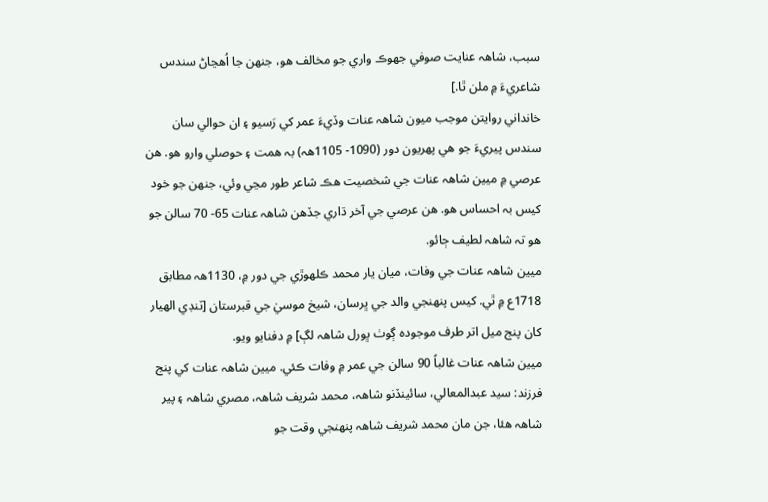سبب، شاھہ عنايت صوفي جهوڪ واري جو مخالف هو، جنهن جا اُهڃاڻ سندس شاعريءَ ۾ ملن ٿا.]
خانداني روايتن موجب ميون شاھہ عنات وڏيءَ عمر کي رَسيو ۽ ان حوالي سان سندس پيريءَ جو هي پهريون دور (1090- 1105ھہ) بہ همت ۽ حوصلي وارو هو. هن عرصي ۾ ميين شاھہ عنات جي شخصيت هڪ شاعر طور مڃي وئي، جنهن جو خود کيس بہ احساس هو. هن عرصي جي آخر ڌاري جڏهن شاھہ عنات 65- 70 سالن جو هو تہ شاھہ لطيف ڄائو.
ميين شاھہ عنات جي وفات، ميان يار محمد ڪلهوڙي جي دور ۾، 1130ھہ مطابق 1718ع ۾ ٿي. کيس پنھنجي والد جي ڀرسان، شيخ موسيٰ جي قبرستان [ٽنڊي الهيار کان پنج ميل اتر طرف موجودہ ڳوٺ ڀورل شاھہ لڳ] ۾ دفنايو ويو.
ميين شاھہ عنات غالباً 90 سالن جي عمر ۾ وفات ڪئي. ميين شاھہ عنات کي پنج فرزند: سيد عبدالمعالي، سائينڏنو شاھہ، محمد شريف شاھہ، مصري شاھہ ۽ پير شاھہ هئا، جن مان محمد شريف شاھہ پنھنجي وقت جو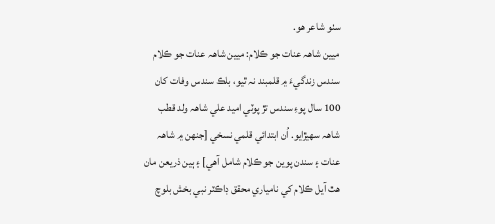سٺو شاعر هو.
ميين شاھہ عنات جو ڪلام: ميين شاھہ عنات جو ڪلام سندس زندگيءَ ۾ قلمبند نہ ٿيو، بلڪ سندس وفات کان 100 سال پوءِ سندس تڙ پوٽي اميد علي شاھہ ولد قطب شاھہ سهيڙايو. اُن ابتدائي قلمي نسخي [جنهن ۾ شاھہ عنات ۽ سندن پوين جو ڪلام شامل آهي] ۽ ٻين ذريعن مان هٿ آيل ڪلام کي نامياري محقق ڊاڪٽر نبي بخش بلوچ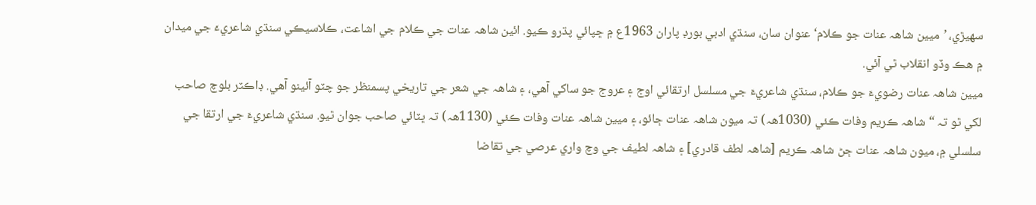سهيڙي، ’ميين شاھہ عنات جو ڪلام‘ عنوان سان، سنڌي ادبي بورڊ پاران 1963ع ۾ ڇپائي پڌرو ڪيو. ائين شاھہ عنات جي ڪلام جي اشاعت، ڪلاسيڪي سنڌي شاعريءَ جي ميدان ۾ هڪ وڏو انقلاب ٿي آئي.
ميين شاھہ عنات رضويءَ جو ڪلام، سنڌي شاعريءَ جي مسلسل ارتقائي اوج ۽ عروج جو ساکي آهي، ۽ شاھہ جي شعر جي تاريخي پسمنظر جو چٽو آئينو آهي. ڊاڪٽر بلوچ صاحب لکي ٿو تہ “شاھہ ڪريم وفات ڪئي (1030ھہ) تہ ميون شاھہ عنات ڄائو، ۽ ميين شاھہ عنات وفات ڪئي (1130ھہ) تہ ڀٽائي صاحب جوان ٿيو. سنڌي شاعريءَ جي ارتقا جي سلسلي ۾، ميون شاھہ عنات ڄڻ شاھہ ڪريم [شاھہ لطف قادري] ۽ شاھہ لطيف جي وچ واري عرصي جي تقاضا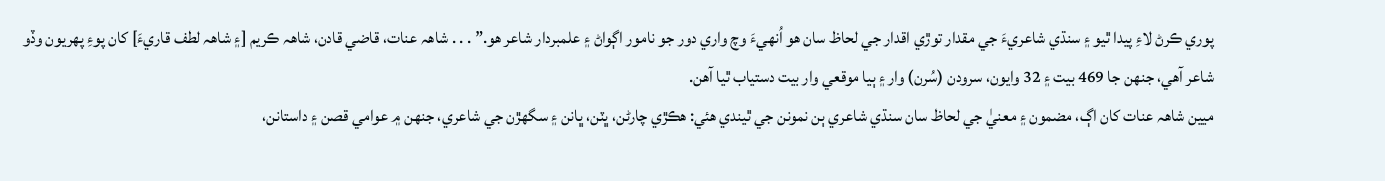پوري ڪرڻ لاءِ پيدا ٿيو ۽ سنڌي شاعريءَ جي مقدار توڙي اقدار جي لحاظ سان هو اُنهيءَ وچ واري دور جو نامور اڳواڻ ۽ علمبردار شاعر هو.” . . . شاھہ عنات، قاضي قادن، شاھہ ڪريم [۽ شاھہ لطف قاريءَ] کان پوءِ پهريون وڏو شاعر آهي، جنهن جا 469 بيت ۽ 32 وايون، سرودن (سُرن) وار ۽ ٻيا موقعي وار بيت دستياب ٿيا آهن.
ميين شاھہ عنات کان اڳ، مضمون ۽ معنيٰ جي لحاظ سان سنڌي شاعري ٻن نمونن جي ٿيندي هئي: هڪڙي چارڻن، ڀٽن، ڀانن ۽ سگهڙن جي شاعري، جنهن ۾ عوامي قصن ۽ داستانن،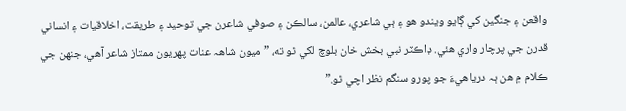واقعن ۽ جنگين کي ڳايو ويندو هو ۽ ٻي شاعري، عالمن، سالڪن ۽ صوفي شاعرن جي توحيد ۽ طريقت، اخلاقيات ۽ انساني قدرن جي پرچار واري هئي. ڊاڪٽر نبي بخش خان بلوچ لکي ٿو ته، ”ميون شاھہ عنات پهريون ممتاز شاعر آهي، جنهن جي ڪلام ۾ هن ٻہ درياهيءَ جو پورو سنگم نظر اچي ٿو.”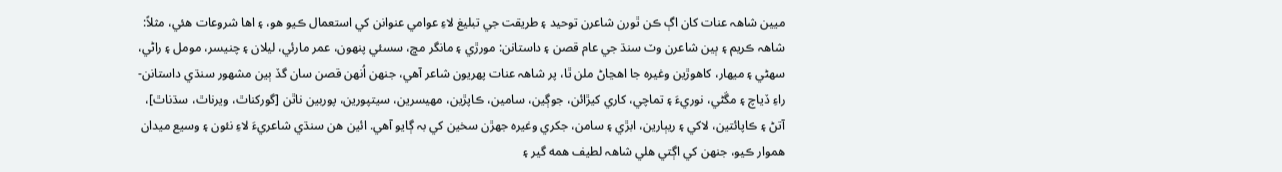ميين شاھہ عنات کان اڳ ڪن ٿورن شاعرن توحيد ۽ طريقت جي تبليغ لاءِ عوامي عنوانن کي استعمال ڪيو هو، ۽ اها شروعات هئي، مثلاً: شاھہ ڪريم ۽ ٻين شاعرن وٽ سنڌ جي عام قصن ۽ داستانن: مورڙي ۽ مانگر مڇ، سسئي پنهون، عمر مارئي، ليلان ۽ چنيسر، مومل ۽ راڻي، سھڻي ۽ ميهار، کاهوڙين وغيرہ جا اهڃاڻ ملن ٿا، پر شاھہ عنات پهريون شاعر آهي، جنهن اُنهن قصن سان گڏ ٻين مشھور سنڌي داستانن- راءِ ڏياچ ۽ مڱڻي، نوريءَ ۽ تماچي، کاري کيڙائن، جوڳين، سامين، ڪاپڙين، مهيسرين، سيتپورين، پوربين ناٿن [گورکناٿ، ويرناٿ، سڌناٿ]، آتڻ ۽ ڪاپائتين، لاکي ۽ ريٻارين، ابڙي ۽ سامن، جکري وغيرہ جهڙن سخين کي بہ ڳايو آهي. ائين هن سنڌي شاعريءَ لاءِ نئون ۽ وسيع ميدان هموار ڪيو، جنهن کي اڳتي هلي شاھہ لطيف همه گير ۽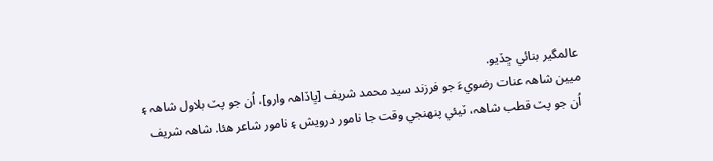عالمگير بنائي ڇڏيو.
ميين شاھہ عنات رضويءَ جو فرزند سيد محمد شريف [ڀاڏاھہ وارو]، اُن جو پٽ بلاول شاھہ ۽ اُن جو پٽ قطب شاھہ، ٽيئي پنھنجي وقت جا نامور درويش ۽ نامور شاعر هئا. شاھہ شريف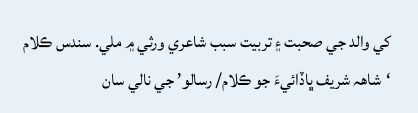کي والد جي صحبت ۽ تربيت سبب شاعري ورثي ۾ ملي. سندس ڪلام ‘شاھہ شريف ڀاڏائيءَ جو ڪلام/ رسالو’ جي نالي سان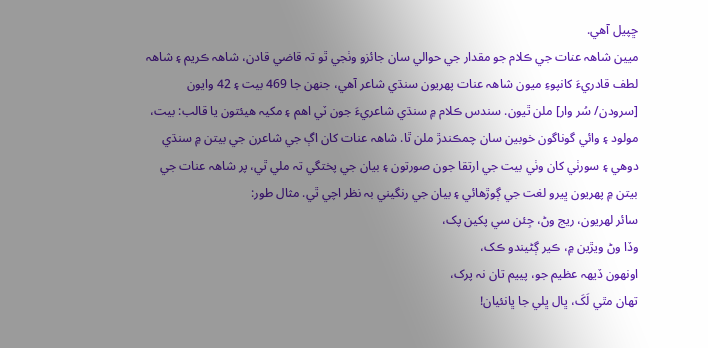ڇپيل آهي.
ميين شاھہ عنات جي ڪلام جو مقدار جي حوالي سان جائزو وٺجي ٿو تہ قاضي قادن، شاھہ ڪريم ۽ شاھہ لطف قادريءَ کانپوءِ ميون شاھہ عنات پهريون سنڌي شاعر آهي، جنهن جا 469 بيت ۽ 42 وايون [سرودن/ سُر وار] ملن ٿيون. سندس ڪلام ۾ سنڌي شاعريءَ جون ٽي اهم ۽ مکيہ هيئتون يا قالب: بيت، مولود ۽ وائي گوناگون خوبين سان چمڪندڙ ملن ٿا. شاھہ عنات کان اڳ جي شاعرن جي بيتن ۾ سنڌي دوهي ۽ سورٺي کان وٺي بيت جي ارتقا جون صورتون ۽ بيان جي پختگي تہ ملي ٿي، پر شاھہ عنات جي بيتن ۾ پهريون ڀيرو لغت جي ڳوڙهائي ۽ بيان جي رنگيني بہ نظر اچي ٿي. مثال طور:
سائر لهريون، ريج وڻ، جِئن سي پکين پک،
وڏا وڻ ويڙين ۾، ڪير ڳڻيندو ڪک،
اونهون ڏيھہ عظيم جو، پييم تان نہ پرک،
تهان مٿي لَکَ، ڀال ڀلي جا ڀانئيان!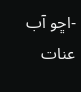-اڇو آب عنات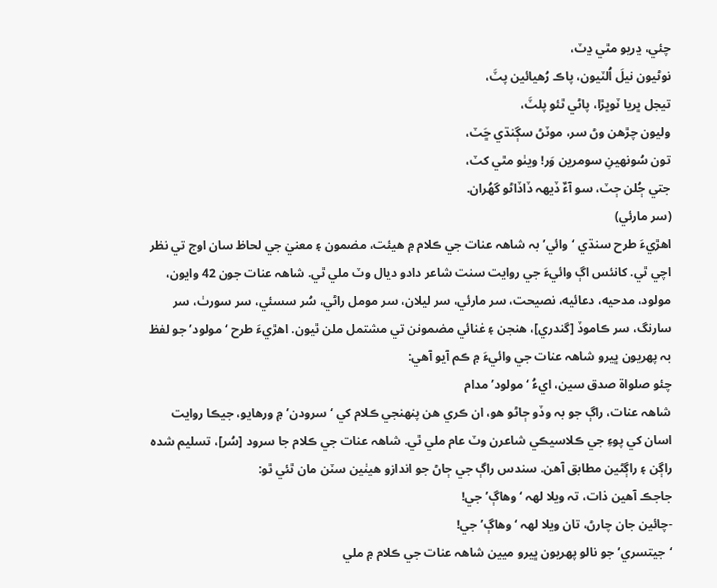چئي، ڍريو مٿي ڍٽ،
نوڻيون نيلَ اُلٽيون، پاڪ رُهيائين پٽَ،
تيجل ڀريا ٽوڀڙا، پاڻي ٿئو پلٽَ،
وليون چڙهن وڻ سر، موٽڻ سڳنڌي ڇَٽ،
تون سُونهينِ سومرين وَر! ويٺو مٿي کٽ،
جتي ڄُلن ڄٽ، سو آءٌ ڏيھہ ڏاڏاڻو گهُران.
(سر مارئي)
اهڙيءَ طرح سنڌي ‘وائي’ بہ شاھہ عنات جي ڪلام ۾ هيئت، مضمون ۽ معنيٰ جي لحاظ سان اوج تي نظر اچي ٿي. کانئس اڳ وائيءَ جي روايت سنت شاعر دادو ديال وٽ ملي ٿي. شاھہ عنات جون 42 وايون، مولود، مدحيه، دعائيه، نصيحت، سر مارئي، سر ليلان، سر مومل راڻي، سُر سسئي، سر سورٺ، سر سارنگ، سر ڪاموڏ [گندري]، هنجن ۽ غنائي مضمونن تي مشتمل ملن ٿيون. اهڙيءَ طرح ‘مولود’ جو لفظ بہ پهريون ڀيرو شاھہ عنات جي وائيءَ ۾ ڪم آيو آهي:
چئو صلواة صدق سين، ايءُ ‘مولود’ مدام
شاھہ عنات، راڳ جو بہ وڏو ڄاڻو هو، ان ڪري هن پنھنجي ڪلام کي ‘سرودن’ ۾ ورهايو، جيڪا روايت اسان کي پوءِ جي ڪلاسيڪي شاعرن وٽ عام ملي ٿي. شاھہ عنات جي ڪلام جا سرود [سُر]، تسليم شده راڳن ۽ راڳڻين مطابق آهن. سندس راڳ جي ڄاڻ جو اندازو هيٺين سٽن مان ٿئي ٿو:
جاجڪ آهين ذات، تہ ويلا لھہ ‘وهاڳ’ جي!
-چائين جان چارڻ، تان ويلا لھہ ‘وهاڳ’ جي!
‘جيتسري’ جو نالو پهريون ڀيرو ميين شاھہ عنات جي ڪلام ۾ ملي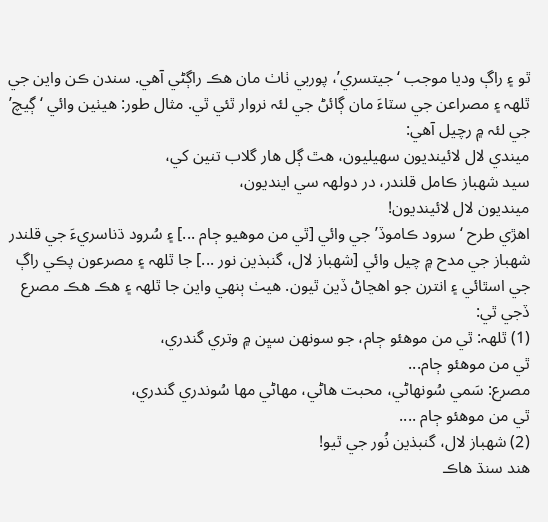ٿو ۽ راڳ وديا موجب ‘جيتسري’، پوربي ٺاٺ مان هڪ راڳڻي آهي. سندن ڪن واين جي ٿلھہ ۽ مصراعن جي سٽاءَ مان ڳائڻ جي لئہ نروار ٿئي ٿي. مثال طور: هيٺين وائي ‘ڳيچ’ جي لئہ ۾ رچيل آهي:
ميندي لال لائينديون سهيليون، هٿ ڳل هار گلاب تنين کي،
سيد شھباز ڪامل قلندر، در دولھہ سي اينديون،
مينديون لال لائينديون!
اهڙي طرح ‘سرود ڪاموڏ’ جي وائي [ٿي من موهيو ڄام ...] ۽ سُرود ڌناسريءَ جي قلندر شھباز جي مدح ۾ چيل وائي [شھباز لال، گنبذين نور ...] جا ٿلھہ ۽ مصرعون پڪي راڳ جي اسٿائي ۽ انترن جو اهڃاڻ ڏين ٿيون. هيٺ ٻنهي واين جا ٿلھہ ۽ هڪ هڪ مصرع ڏجي ٿي:
(1) ٿلھہ: ٿي من موهئو ڄام، جو سونهن سڀن ۾ وتري گندري،
ٿي من موهئو ڄام...
مصرع: سَمي سُونهاڻي، محبت هاڻي، مهاڻي مھا سُوندري گندري،
ٿي من موهئو ڄام ....
(2) شھباز لال، گنبذين نُور جي ٿيو!
هند سنڌ هاڪ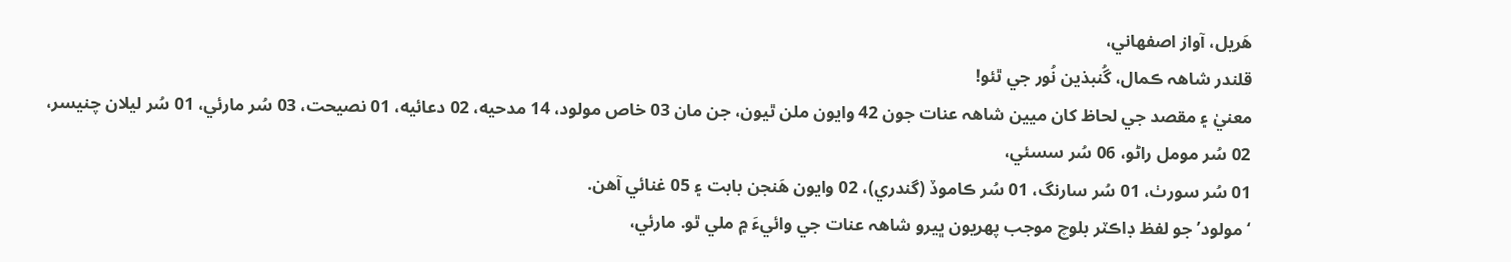هَريل، آواز اصفهاني،
قلندر شاھہ ڪمال، گُنبذين نُور جي ٿئو!
معنيٰ ۽ مقصد جي لحاظ کان ميين شاھہ عنات جون 42 وايون ملن ٿيون، جن مان 03 خاص مولود، 14 مدحيه، 02 دعائيه، 01 نصيحت، 03 سُر مارئي، 01 سُر ليلان چنيسر، 02 سُر مومل راڻو، 06 سُر سسئي،
01 سُر سورٺ، 01 سُر سارنگ، 01 سُر ڪاموڏ (گندري)، 02 وايون هَنجن بابت ۽ 05 غنائي آهن.
‘مولود’ جو لفظ ڊاڪٽر بلوچ موجب پهريون ڀيرو شاھہ عنات جي وائيءَ ۾ ملي ٿو. مارئي،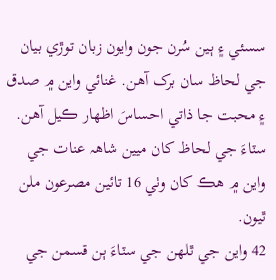سسئي ۽ ٻين سُرن جون وايون زبان توڙي بيان جي لحاظ سان برک آهن. غنائي واين ۾ صدق ۽ محبت جا ذاتي احساسَ اظهار ڪيل آهن. سٽاءَ جي لحاظ کان ميين شاھہ عنات جي واين ۾ هڪ کان وٺي 16 تائين مصرعون ملن ٿيون.
42 واين جي ٿلهن جي سٽاءَ ٻن قسمن جي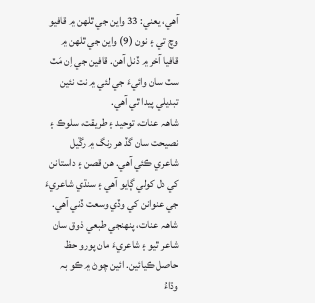آهي، يعني: 33 واين جي ٿلهن ۾ قافيو وچ تي ۽ نون (9) واين جي ٿلهن ۾ قافيا آخر ۾ ڏنل آهن. قافين جي اِن مَٽ سٽ سان وائيءَ جي لئي ۾ نت نئين تبديلي پيدا ٿي آهي.
شاھہ عنات، توحيد ۽ طريقت، سلوڪ ۽ نصيحت سان گڏ هر رنگ ۾ رڱيل شاعري ڪئي آهي. هن قصن ۽ داستانن کي دل کولي ڳايو آهي ۽ سنڌي شاعريءَ جي عنوانن کي وڏي وسعت ڏني آهي. شاھہ عنات، پنھنجي طبعي ذوق سان شاعر ٿيو ۽ شاعريءَ مان پورو حظ حاصل ڪيائين. ائين چوڻ ۾ ڪو بہ وڌاءُ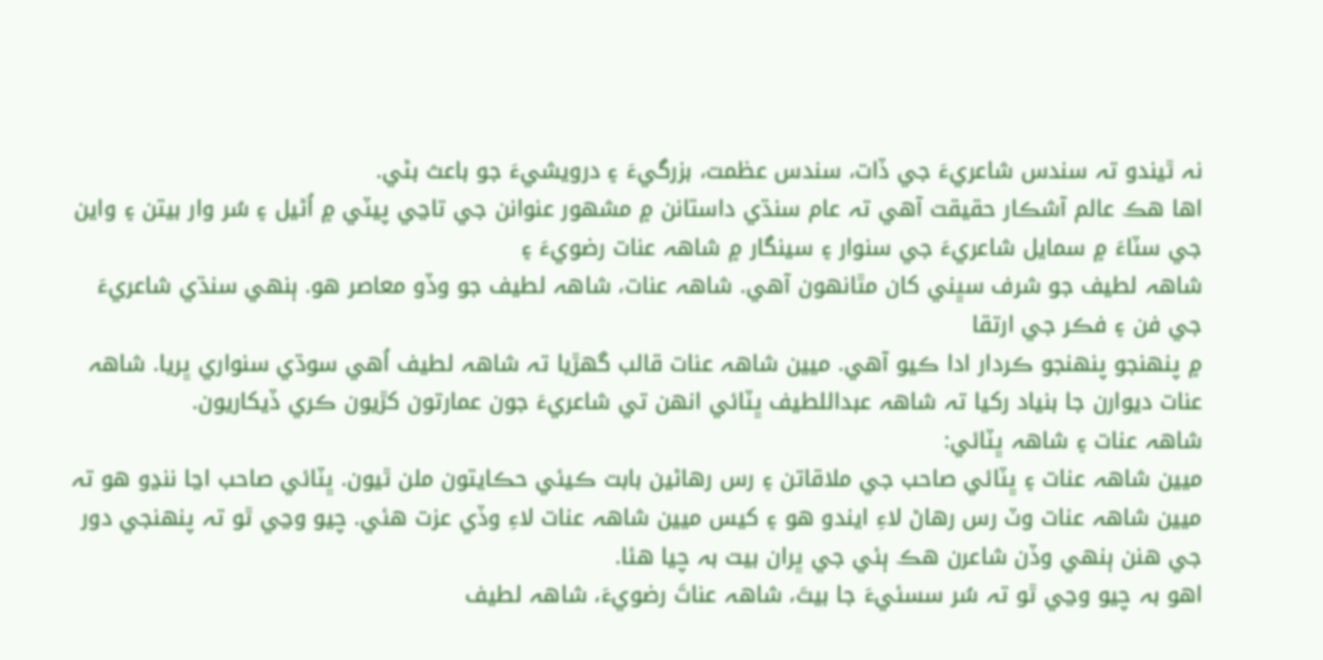نہ ٿيندو تہ سندس شاعريءَ جي ڏات، سندس عظمت، بزرگيءَ ۽ درويشيءَ جو باعث بڻي.
اها هڪ عالم آشڪار حقيقت آهي تہ عام سنڌي داستانن ۾ مشھور عنوانن جي تاڃي پيٽي ۾ اُڻيل ۽ سُر وار بيتن ۽ واين جي سٽاءَ ۾ سمايل شاعريءَ جي سنوار ۽ سينگار ۾ شاھہ عنات رضويءَ ۽
شاھہ لطيف جو شرف سڀني کان مٿانهون آهي. شاھہ عنات، شاھہ لطيف جو وڏو معاصر هو. ٻنهي سنڌي شاعريءَ جي فن ۽ فڪر جي ارتقا
۾ پنهنجو پنهنجو ڪردار ادا ڪيو آهي. ميين شاھہ عنات قالب گهڙيا تہ شاھہ لطيف اُهي سوڌي سنواري ڀريا. شاھہ عنات ديوارن جا بنياد رکيا تہ شاھہ عبداللطيف ڀٽائي انهن تي شاعريءَ جون عمارتون کڙيون ڪري ڏيکاريون.
شاھہ عنات ۽ شاھہ ڀٽائي:
ميين شاھہ عنات ۽ ڀٽائي صاحب جي ملاقاتن ۽ رس رهاڻين بابت ڪيئي حڪايتون ملن ٿيون. ڀٽائي صاحب اڃا ننڍو هو تہ ميين شاھہ عنات وٽ رس رهاڻ لاءِ ايندو هو ۽ کيس ميين شاھہ عنات لاءِ وڏي عزت هئي. چيو وڃي ٿو تہ پنھنجي دور جي هنن ٻنهي وڏن شاعرن هڪ ٻئي جي ڀران بيت بہ چيا هئا.
اهو بہ چيو وڃي ٿو تہ سُر سسئيءَ جا بيتَ، شاھہ عناتَ رضويءَ، شاھہ لطيف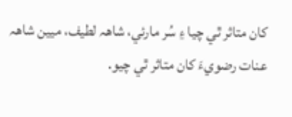کان متاثر ٿي چيا ۽ سُر مارئي، شاھہ لطيف، ميين شاھہ عنات رضويءَ کان متاثر ٿي چيو.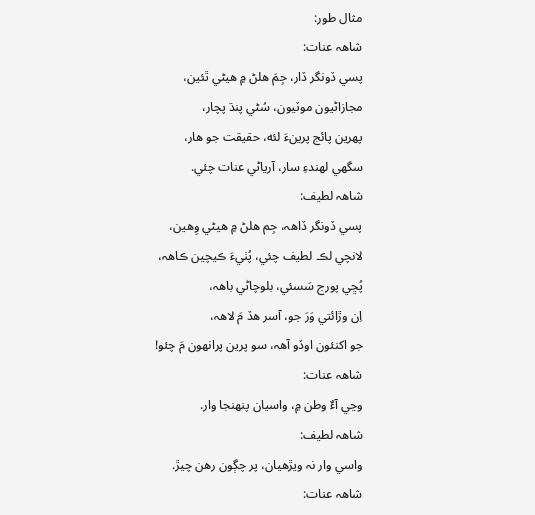مثال طور:
شاھہ عنات:
پسي ڏونگر ڏار، جِمَ هلڻ ۾ هيڻي ٿئين،
مجازاڻيون موٽيون، سُڻي پنڌ پچار،
پهرين پائج پرينءَ لئه، حقيقت جو هار،
سگهي لهندءِ سار، آرياڻي عنات چئي.
شاھہ لطيف:
پسي ڏونگر ڏاھہ، جِم هلڻ ۾ هيڻي وِهين،
لانچي لڪ لطيف چئي، پُٺيءَ ڪيچين ڪاھہ،
پُڇي پورج سَسئي، بلوچاڻي باھہ،
اِن وڙائتي وَرَ جو، آسر هڏ مَ لاھہ،
جو اکنئون اوڏو آھہ، سو پرين پرانهون مَ چئو!
شاھہ عنات:
وڃي آءٌ وطن ۾، واسيان پنهنجا وار.
شاھہ لطيف:
واسي وار نہ ويڙهيان، پر چڳون رهن چيڙ.
شاھہ عنات: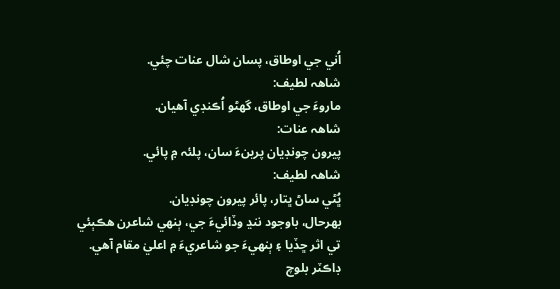اُني جي اوطاق، پسان شال عنات چئي.
شاھہ لطيف:
ماروءَ جي اوطاق، گهڻو اُڪنڊي آهيان.
شاھہ عنات:
پيرون چونڊيان پرينءَ سان، پلئہ ۾ پائي.
شاھہ لطيف:
ڀُڻي ساڻ ڀتار، پائر پيرون چونڊيان.
بهرحال، باوجود ننڍ وڏائيءَ جي، ٻنهي شاعرن هڪٻئي تي اثر ڇڏيا ۽ ٻنهيءَ جو شاعريءَ ۾ اعليٰ مقام آهي. ڊاڪٽر بلوچ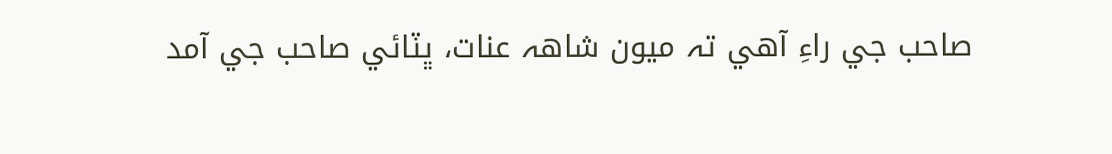صاحب جي راءِ آهي تہ ميون شاھہ عنات، ڀٽائي صاحب جي آمد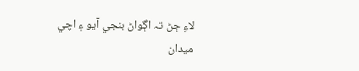لاءِ ڄڻ تہ اڳواڻ بنجي آيو ۽ اچي ميدان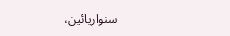سنواريائين،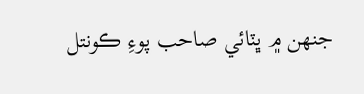جنهن ۾ ڀٽائي صاحب پوءِ ڪونتل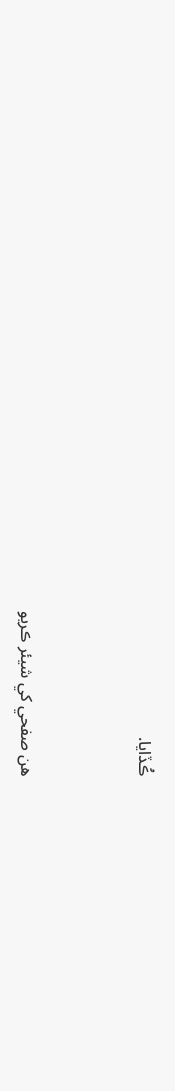ڪُڏايا.


هن صفحي کي شيئر ڪريو